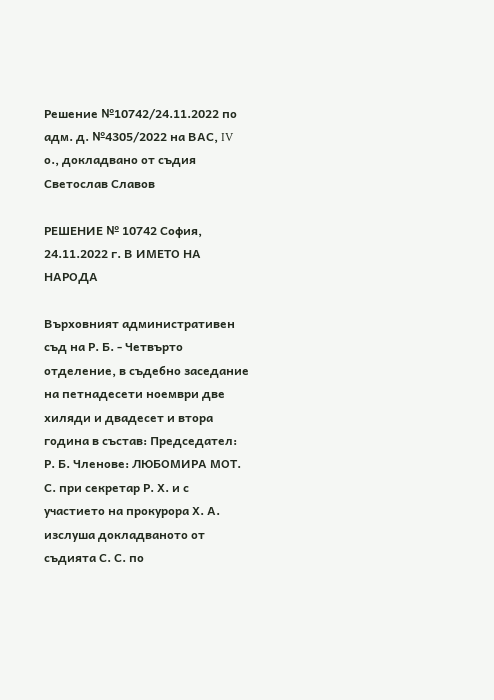Решение №10742/24.11.2022 по адм. д. №4305/2022 на ВАС, IV о., докладвано от съдия Светослав Славов

РЕШЕНИЕ № 10742 София, 24.11.2022 г. В ИМЕТО НА НАРОДА

Върховният административен съд на Р. Б. - Четвърто отделение, в съдебно заседание на петнадесети ноември две хиляди и двадесет и втора година в състав: Председател: Р. Б. Членове: ЛЮБОМИРА МОТ. С. при секретар Р. Х. и с участието на прокурора Х. А. изслуша докладваното от съдията С. С. по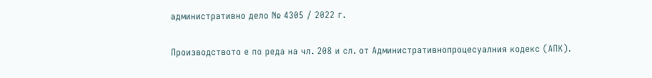административно дело № 4305 / 2022 г.

Производството е по реда на чл. 208 и сл. от Административнопроцесуалния кодекс (АПК).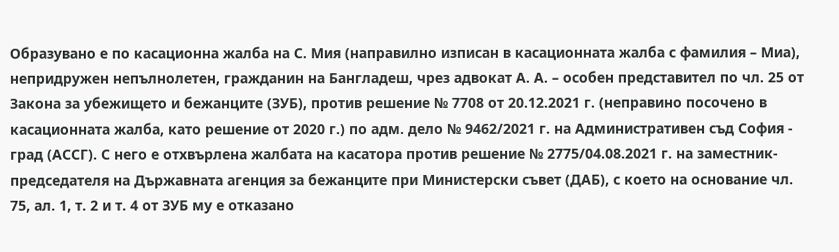Образувано е по касационна жалба на С. Мия (направилно изписан в касационната жалба с фамилия – Миа), непридружен непълнолетен, гражданин на Бангладеш, чрез адвокат А. А. – особен представител по чл. 25 от Закона за убежището и бежанците (ЗУБ), против решение № 7708 от 20.12.2021 г. (неправино посочено в касационната жалба, като решение от 2020 г.) по адм. дело № 9462/2021 г. на Административен съд София - град (АССГ). С него е отхвърлена жалбата на касатора против решение № 2775/04.08.2021 г. на заместник-председателя на Държавната агенция за бежанците при Министерски съвет (ДАБ), с което на основание чл. 75, ал. 1, т. 2 и т. 4 от ЗУБ му е отказано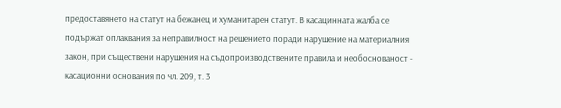предоставянето на статут на бежанец и хуманитарен статут. В касацинната жалба се подържат оплаквания за неправилност на решението поради нарушение на материалния закон, при съществени нарушения на съдопроизводствените правила и необоснованост - касационни основания по чл. 209, т. 3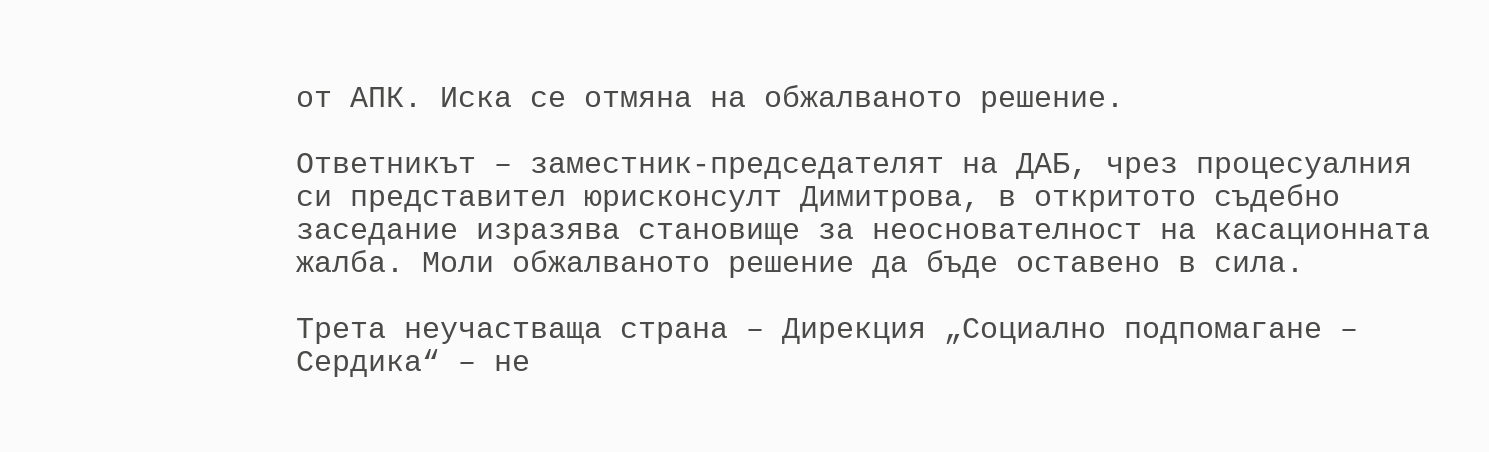от АПК. Иска се отмяна на обжалваното решение.

Ответникът – заместник-председателят на ДАБ, чрез процесуалния си представител юрисконсулт Димитрова, в откритото съдебно заседание изразява становище за неоснователност на касационната жалба. Моли обжалваното решение да бъде оставено в сила.

Трета неучастваща страна – Дирекция „Социално подпомагане – Сердика“ – не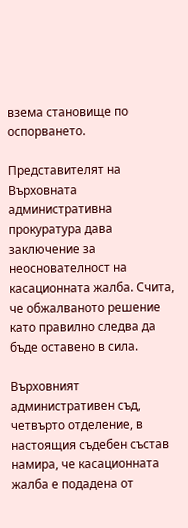взема становище по оспорването.

Представителят на Върховната административна прокуратура дава заключение за неоснователност на касационната жалба. Счита, че обжалваното решение като правилно следва да бъде оставено в сила.

Върховният административен съд, четвърто отделение, в настоящия съдебен състав намира, че касационната жалба е подадена от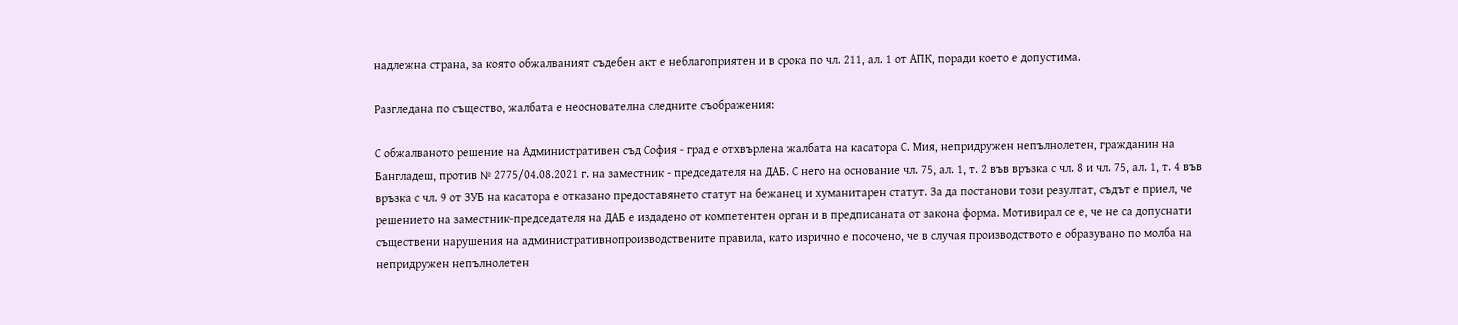надлежна страна, за която обжалваният съдебен акт е неблагоприятен и в срока по чл. 211, ал. 1 от АПК, поради което е допустима.

Разгледана по същество, жалбата е неоснователна следните съображения:

С обжалваното решение на Административен съд София - град е отхвърлена жалбата на касатора С. Мия, непридружен непълнолетен, гражданин на Бангладеш, против № 2775/04.08.2021 г. на заместник - председателя на ДАБ. С него на основание чл. 75, ал. 1, т. 2 във връзка с чл. 8 и чл. 75, ал. 1, т. 4 във връзка с чл. 9 от ЗУБ на касатора е отказано предоставянето статут на бежанец и хуманитарен статут. За да постанови този резултат, съдът е приел, че решението на заместник-председателя на ДАБ е издадено от компетентен орган и в предписаната от закона форма. Мотивирал се е, че не са допуснати съществени нарушения на административнопроизводствените правила, като изрично е посочено, че в случая производството е образувано по молба на непридружен непълнолетен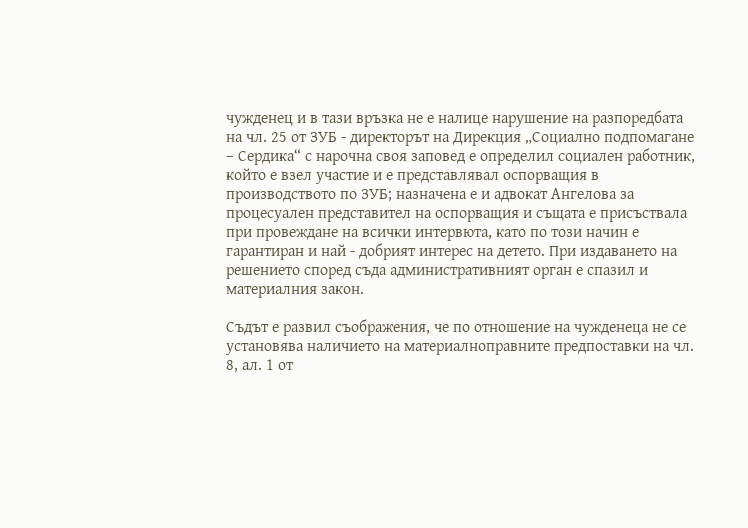чужденец и в тази връзка не е налице нарушение на разпоредбата на чл. 25 от ЗУБ - директорът на Дирекция „Социално подпомагане – Сердика“ с нарочна своя заповед е определил социален работник, който е взел участие и е представлявал оспорващия в производството по ЗУБ; назначена е и адвокат Ангелова за процесуален представител на оспорващия и същата е присъствала при провеждане на всички интервюта, като по този начин е гарантиран и най - добрият интерес на детето. При издаването на решението според съда административният орган е спазил и материалния закон.

Съдът е развил съображения, че по отношение на чужденеца не се установява наличието на материалноправните предпоставки на чл. 8, ал. 1 от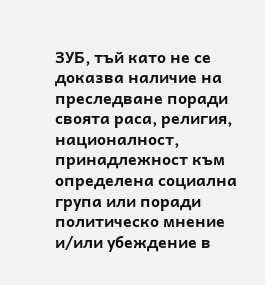ЗУБ, тъй като не се доказва наличие на преследване поради своята раса, религия, националност, принадлежност към определена социална група или поради политическо мнение и/или убеждение в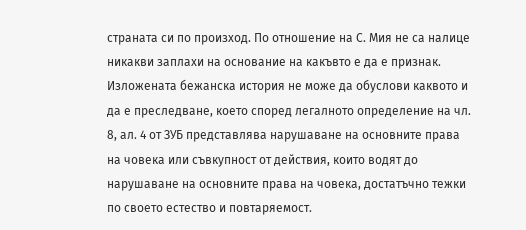страната си по произход. По отношение на С. Мия не са налице никакви заплахи на основание на какъвто е да е признак. Изложената бежанска история не може да обуслови каквото и да е преследване, което според легалното определение на чл. 8, ал. 4 от ЗУБ представлява нарушаване на основните права на човека или съвкупност от действия, които водят до нарушаване на основните права на човека, достатъчно тежки по своето естество и повтаряемост.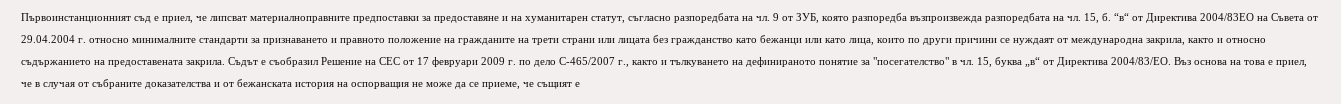Първоинстанционният съд е приел, че липсват материалноправните предпоставки за предоставяне и на хуманитарен статут, съгласно разпоредбата на чл. 9 от ЗУБ, която разпоредба възпроизвежда разпоредбата на чл. 15, б. “в“ от Директива 2004/83ЕО на Съвета от 29.04.2004 г. относно минималните стандарти за признаването и правното положение на гражданите на трети страни или лицата без гражданство като бежанци или като лица, които по други причини се нуждаят от международна закрила, както и относно съдържанието на предоставената закрила. Съдът е съобразил Решение на СЕС от 17 февруари 2009 г. по дело С-465/2007 г., както и тълкуването на дефинираното понятие за "посегателство" в чл. 15, буква „в“ от Директива 2004/83/ЕО. Въз основа на това е приел, че в случая от събраните доказателства и от бежанската история на оспорващия не може да се приеме, че същият е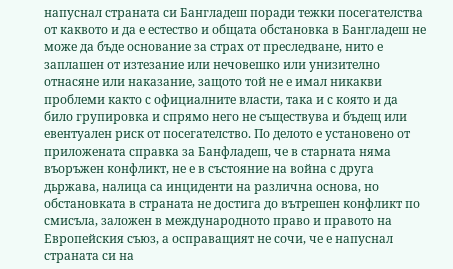напуснал страната си Бангладеш поради тежки посегателства от каквото и да е естество и общата обстановка в Бангладеш не може да бъде основание за страх от преследване, нито е заплашен от изтезание или нечовешко или унизително отнасяне или наказание, защото той не е имал никакви проблеми както с официалните власти, така и с която и да било групировка и спрямо него не съществува и бъдещ или евентуален риск от посегателство. По делото е установено от приложената справка за Банфладеш, че в старната няма въоръжен конфликт, не е в състояние на война с друга дьржава, налица са инциденти на различна основа, но обстановката в страната не достига до вътрешен конфликт по смисъла, заложен в международното право и правото на Европейския съюз, а осправащият не сочи, че е напуснал страната си на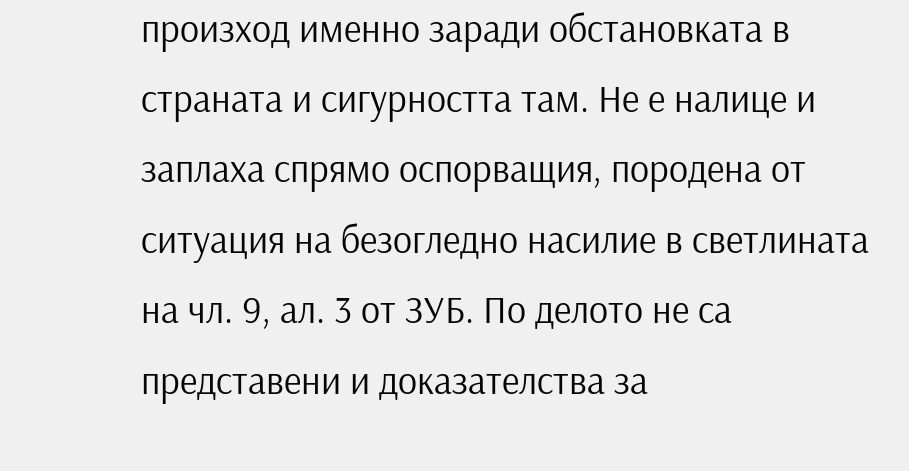произход именно заради обстановката в страната и сигурността там. Не е налице и заплаха спрямо оспорващия, породена от ситуация на безогледно насилие в светлината на чл. 9, ал. 3 от ЗУБ. По делото не са представени и доказателства за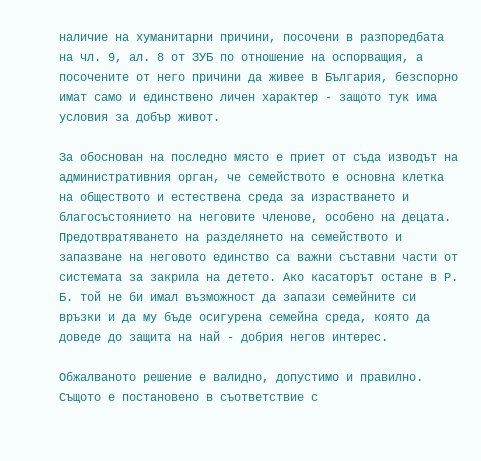наличие на хуманитарни причини, посочени в разпоредбата на чл. 9, ал. 8 от ЗУБ по отношение на оспорващия, а посочените от него причини да живее в България, безспорно имат само и единствено личен характер - защото тук има условия за добър живот.

За обоснован на последно място е приет от съда изводът на административния орган, че семейството е основна клетка на обществото и естествена среда за израстването и благосъстоянието на неговите членове, особено на децата. Предотвратяването на разделянето на семейството и запазване на неговото единство са важни съставни части от системата за закрила на детето. Ако касаторът остане в Р. Б. той не би имал възможност да запази семейните си връзки и да му бъде осигурена семейна среда, която да доведе до защита на най - добрия негов интерес.

Обжалваното решение е валидно, допустимо и правилно. Същото е постановено в съответствие с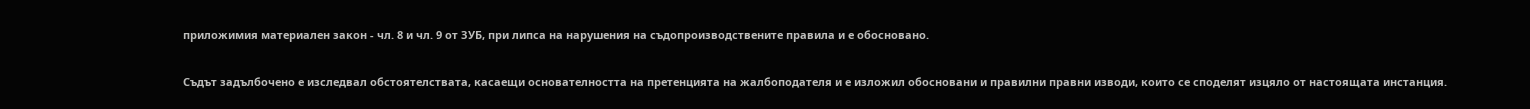приложимия материален закон - чл. 8 и чл. 9 от ЗУБ, при липса на нарушения на съдопроизводствените правила и е обосновано.

Съдът задълбочено е изследвал обстоятелствата, касаещи основателността на претенцията на жалбоподателя и е изложил обосновани и правилни правни изводи, които се споделят изцяло от настоящата инстанция.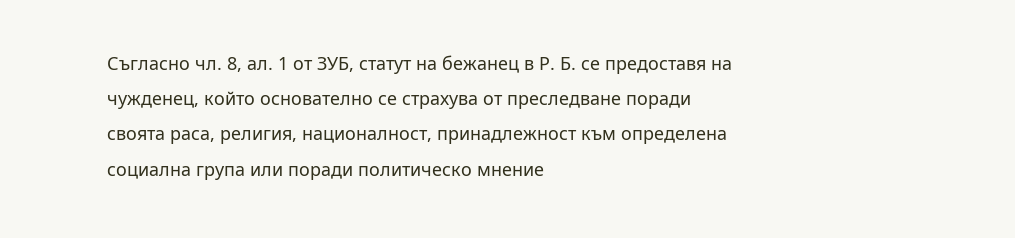Съгласно чл. 8, ал. 1 от ЗУБ, статут на бежанец в Р. Б. се предоставя на чужденец, който основателно се страхува от преследване поради своята раса, религия, националност, принадлежност към определена социална група или поради политическо мнение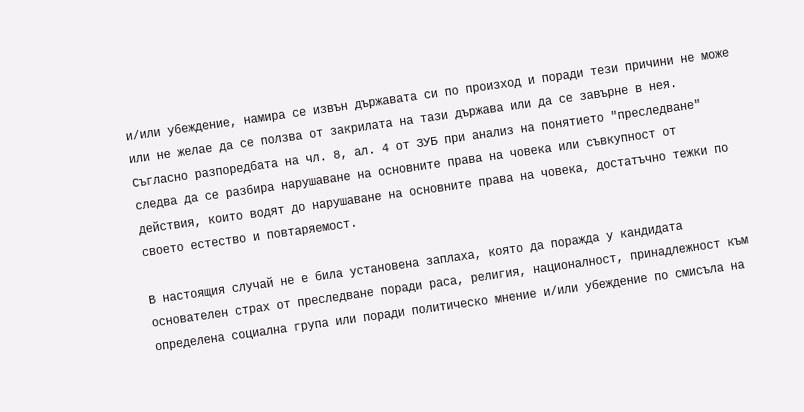и/или убеждение, намира се извън държавата си по произход и поради тези причини не може или не желае да се ползва от закрилата на тази държава или да се завърне в нея. Съгласно разпоредбата на чл. 8, ал. 4 от ЗУБ при анализ на понятието "преследване" следва да се разбира нарушаване на основните права на човека или съвкупност от действия, които водят до нарушаване на основните права на човека, достатъчно тежки по своето естество и повтаряемост.

В настоящия случай не е била установена заплаха, която да поражда у кандидата основателен страх от преследване поради раса, религия, националност, принадлежност към определена социална група или поради политическо мнение и/или убеждение по смисъла на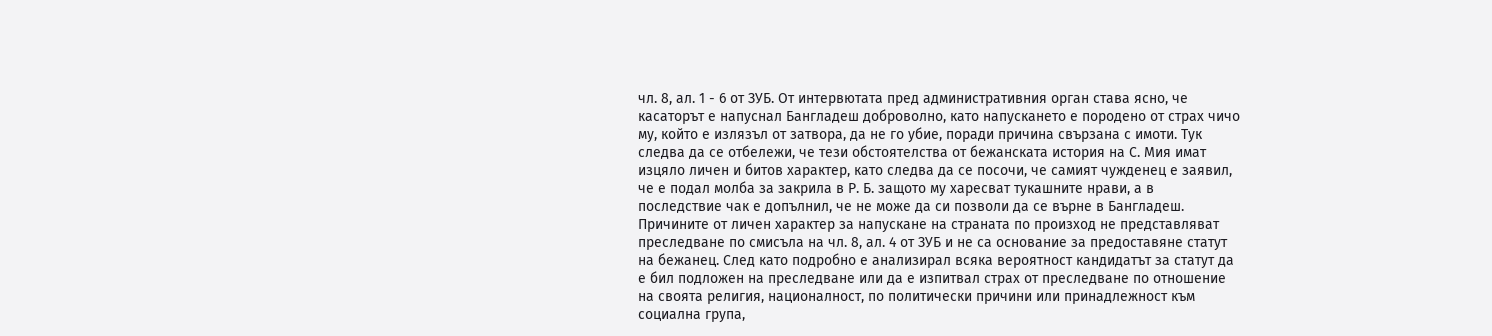чл. 8, ал. 1 - 6 от ЗУБ. От интервютата пред административния орган става ясно, че касаторът е напуснал Бангладеш доброволно, като напускането е породено от страх чичо му, който е излязъл от затвора, да не го убие, поради причина свързана с имоти. Тук следва да се отбележи, че тези обстоятелства от бежанската история на С. Мия имат изцяло личен и битов характер, като следва да се посочи, че самият чужденец е заявил, че е подал молба за закрила в Р. Б. защото му харесват тукашните нрави, а в последствие чак е допълнил, че не може да си позволи да се върне в Бангладеш. Причините от личен характер за напускане на страната по произход не представляват преследване по смисъла на чл. 8, ал. 4 от ЗУБ и не са основание за предоставяне статут на бежанец. След като подробно е анализирал всяка вероятност кандидатът за статут да е бил подложен на преследване или да е изпитвал страх от преследване по отношение на своята религия, националност, по политически причини или принадлежност към социална група,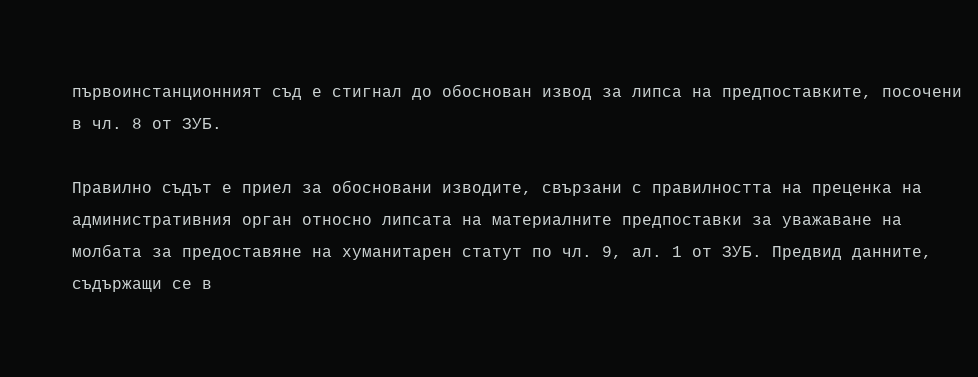първоинстанционният съд е стигнал до обоснован извод за липса на предпоставките, посочени в чл. 8 от ЗУБ.

Правилно съдът е приел за обосновани изводите, свързани с правилността на преценка на административния орган относно липсата на материалните предпоставки за уважаване на молбата за предоставяне на хуманитарен статут по чл. 9, ал. 1 от ЗУБ. Предвид данните, съдържащи се в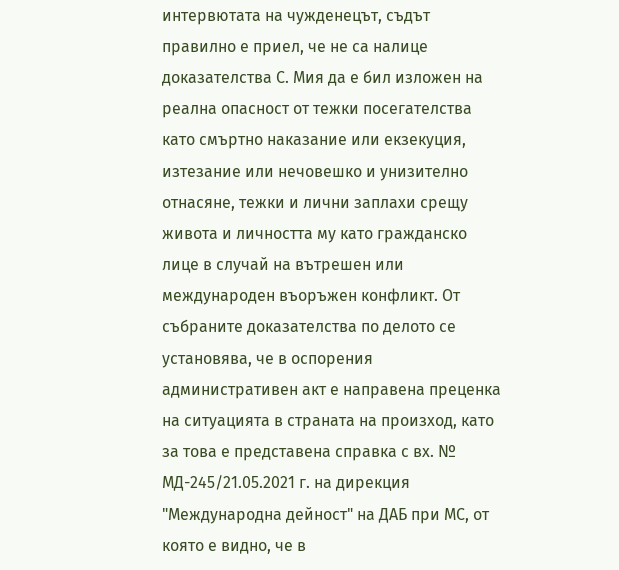интервютата на чужденецът, съдът правилно е приел, че не са налице доказателства С. Мия да е бил изложен на реална опасност от тежки посегателства като смъртно наказание или екзекуция, изтезание или нечовешко и унизително отнасяне, тежки и лични заплахи срещу живота и личността му като гражданско лице в случай на вътрешен или международен въоръжен конфликт. От събраните доказателства по делото се установява, че в оспорения административен акт е направена преценка на ситуацията в страната на произход, като за това е представена справка с вх. № МД-245/21.05.2021 г. на дирекция "Международна дейност" на ДАБ при МС, от която е видно, че в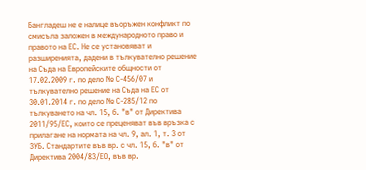Бангладеш не е налице въоръжен конфликт по смисъла заложен в международното право и правото на ЕС. Не се установяват и разширенията, дадени в тълкувателно решение на Съда на Европейските общности от 17.02.2009 г. по дело № С-456/07 и тълкувателно решение на Съда на ЕС от 30.01.2014 г. по дело № С-285/12 по тълкуването на чл. 15, б. "в" от Директива 2011/95/ЕС, които се преценяват във връзка с прилагане на нормата на чл. 9, ал. 1, т. 3 от ЗУБ. Стандартите във вр. с чл. 15, б. "в" от Директива 2004/83/ЕО, във вр.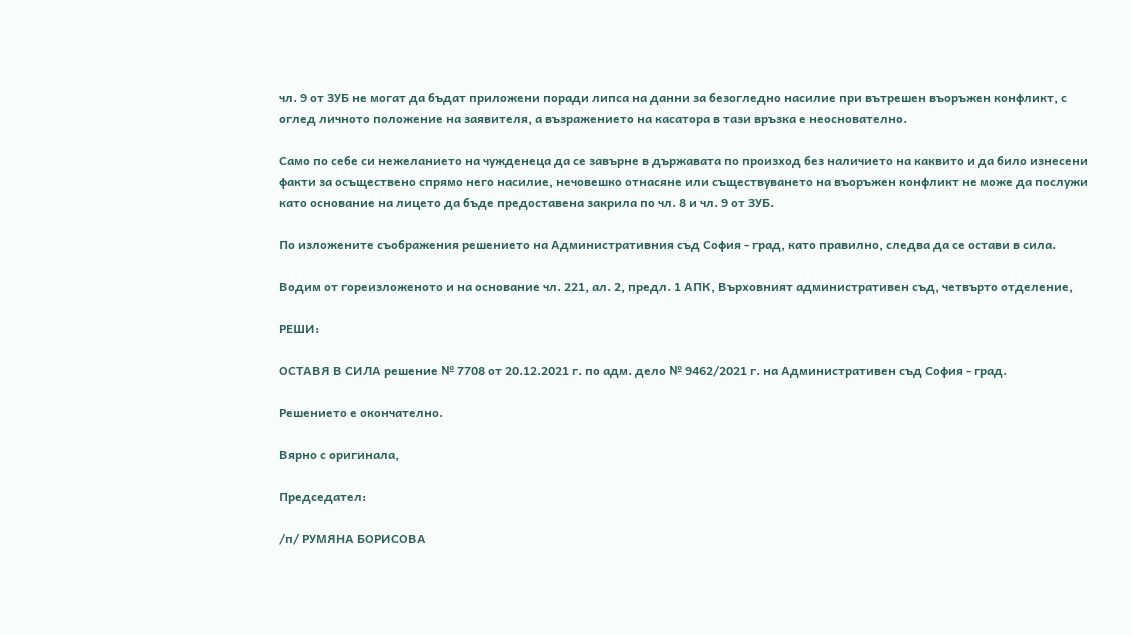чл. 9 от ЗУБ не могат да бъдат приложени поради липса на данни за безогледно насилие при вътрешен въоръжен конфликт, с оглед личното положение на заявителя, а възражението на касатора в тази връзка е неоснователно.

Само по себе си нежеланието на чужденеца да се завърне в държавата по произход без наличието на каквито и да било изнесени факти за осъществено спрямо него насилие, нечовешко отнасяне или съществуването на въоръжен конфликт не може да послужи като основание на лицето да бъде предоставена закрила по чл. 8 и чл. 9 от ЗУБ.

По изложените съображения решението на Административния съд София - град, като правилно, следва да се остави в сила.

Водим от гореизложеното и на основание чл. 221, ал. 2, предл. 1 АПК, Върховният административен съд, четвърто отделение,

РЕШИ:

ОСТАВЯ В СИЛА решение № 7708 от 20.12.2021 г. по адм. дело № 9462/2021 г. на Административен съд София - град.

Решението е окончателно.

Вярно с оригинала,

Председател:

/п/ РУМЯНА БОРИСОВА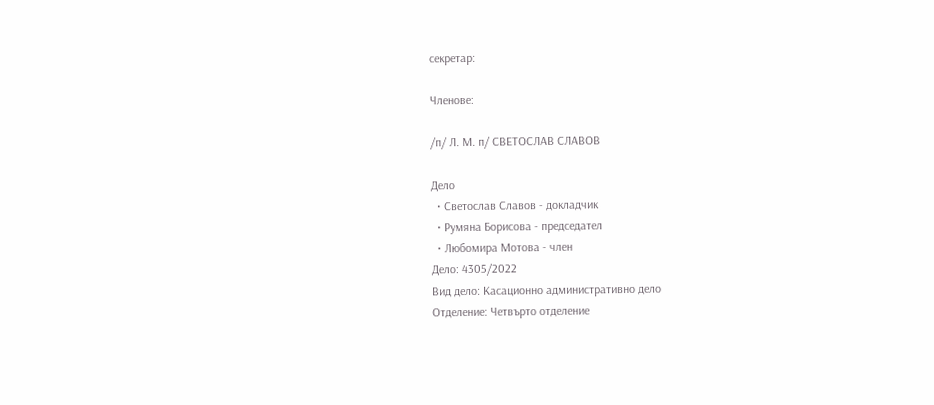секретар:

Членове:

/п/ Л. М. п/ СВЕТОСЛАВ СЛАВОВ

Дело
  • Светослав Славов - докладчик
  • Румяна Борисова - председател
  • Любомира Мотова - член
Дело: 4305/2022
Вид дело: Касационно административно дело
Отделение: Четвърто отделение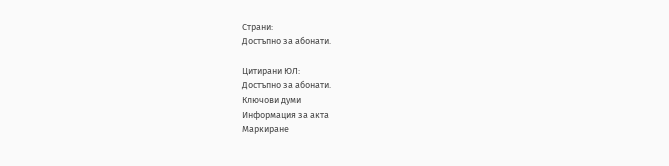Страни:
Достъпно за абонати.

Цитирани ЮЛ:
Достъпно за абонати.
Ключови думи
Информация за акта
Маркиране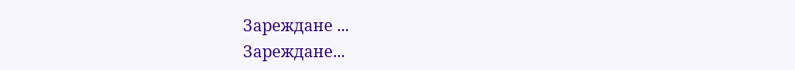Зареждане ...
Зареждане...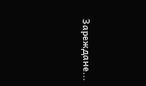Зареждане...